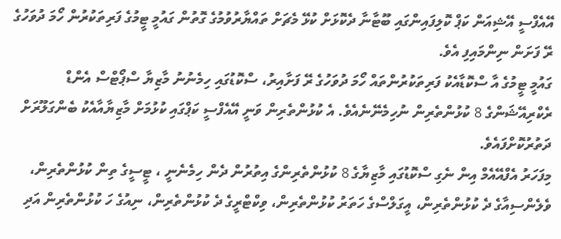އޭއެފްސީ އޭޝިއަން ކަޕް ކޮލިފައިންގައި ބޫޓާނާ ދެކޮޅަށް ކުޅޭ މެޗަށް ތައްޔާރުވުމުގެ ގޮތުން ގައުމީ ޓީމުގެ ފަރިތަކުރުން ހޯމަ ދުވަހުގެ ރޭ ފަށަން ނިންމައިފި އެވެ.
ގައުމީ ޓީމުގެ އާ ސްކޮޑާއެކު ފަރިތަކުރުންތައް ހޯމަ ދުވަހުގެ ރޭ ފަށާއިރު، ސްކޮޑުގައި ހިމެނުނު މާޒިޔާ ސްޕޯޓްސް އެންޑް ރެކްރިއޭޝަންގެ 8 ކުޅުންތެރިން ނުހިމެނޭނެއެވެ. އެ ކުޅުންތެރިން ވަނީ އޭއެފްސީ ކަޕްގައި ކުޅުމަށް މާޒިޔާއާއެކު ބެންގަލޫރަށް ދަތުރުކޮށްފައެވެ.
މިފަހަރު އެފްއޭއެމް އިން ނެގި ސްކޮޑުގައި މާޒިޔާގެ 8 ކުޅުންތެރިންގެ އިތުރުން ދެން ހިމެނެނީ ، ޓީސީގެ ތިން ކުޅުންތެރިން، ވެލެންސިއާގެ ދެ ކުޅުންތެރިން، އީގަލްސްގެ ހަތަރު ކުޅުންތެރިން، ވިކްޓްރީގެ ދެ ކުޅުންތެރިން، ނިއުގެ ހަ ކުޅުންތެރިން އަދި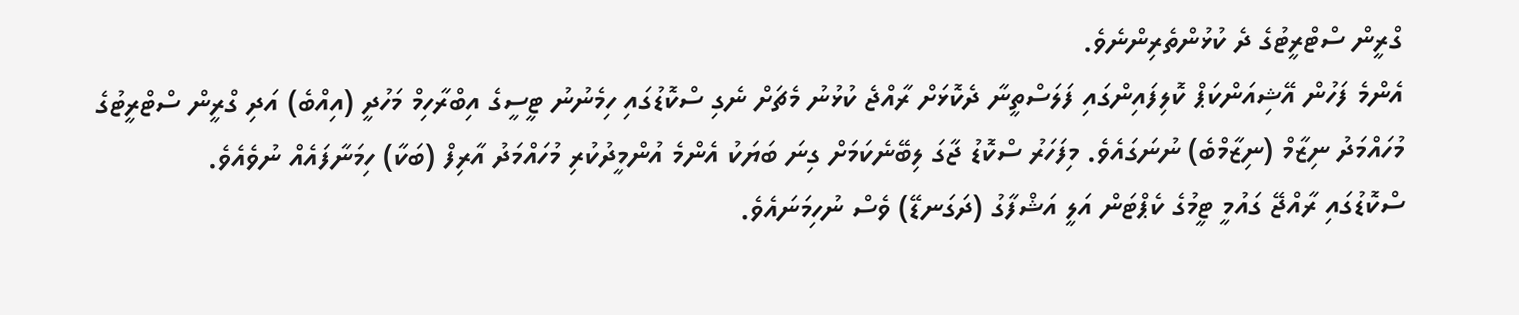ގްރީން ސްޓްރީޓުގެ ދެ ކުޅުންތެރިންނެވެ.
އެންމެ ފަހުން އޭޝިއަންކަޕް ކޮލިފައިންގައި ފަލަސްތީނާ ދެކޮޅަށް ރާއްޖެ ކުޅުނު މެޗަށް ނެގި ސްކޮޑުގައި ހިމެނުނު ޓީސީގެ އިބްރާހިމް މަހުދީ (އިއްބެ) އަދި ގްރީން ސްޓްރީޓުގެ މުހައްމަދު ނިޒާމް (ނިޒާމްބެ) ނުނަގައެވެ. މިފަހަރު ސްކޮޑު ޖާގަ ލިބޭނެކަމަށް ގިނަ ބަޔަކު އެންމެ އުންމީދުކުރި މުހައްމަދު އާރިފް (ބަކާ) ހިމަނާފައެއް ނުވެއެވެ.
ސްކޮޑުގައި ރާއްޖޭ ގައުމީ ޓީމުގެ ކެޕްޓަން އަލީ އަޝްފާގު (ދަގަނޑޭ) ވެސް ނުހިމަނައެވެ.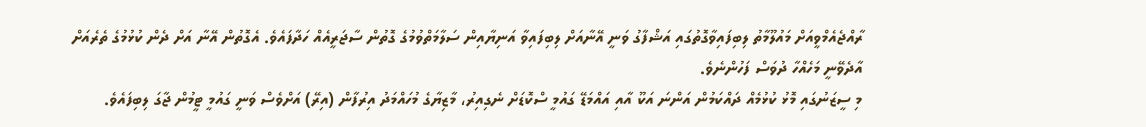ރާއްޖެއެމްވީއަށް މައުލޫމާތު ލިބިފައިވާގޮތުގައި އަޝްފާގު ވަނީ އޭނާއަށް ލިބިފައިވާ އަނިޔާއިން ސަލާމަތްވުމުގެ ގޮތުން ސާޖަރީއެއް ހަދާފައެވެ. އެގޮތުން އޭނާ އަށް ދެން ކުޅުމުގެ ތެރެއަށް އާދެވޭނީ މަހެއްހާ ދުވަސް ފަހުންނެވެ.
މި ސީޒަނުގައި މޮޅު ކުޅުމެއް ދައްކަމުން އަންނަ އަކޫ އާއި އައްމަޑޭ ގައުމީ ސްކޮޑަށް ނެގިއިރު، މާޒިޔާގެ މުހައްމަދު އިރުފާން (އިރޭ) އަށްވެސް ވަނީ ގައުމީ ޓީމުން ޖާގަ ލިބިފައެވެ.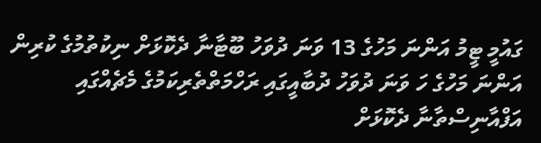ގައުމީ ޓީމު އަންނަ މަހުގެ 13 ވަނަ ދުވަހު ބޫޓާނާ ދެކޮޅަށް ނިކުތުމުގެ ކުރިން އަންނަ މަހުގެ ހަ ވަނަ ދުވަހު ދުބާއީގައި ރަހްމަތްތެރިކަމުގެ މެޗެއްގައި އަފްއާނިސްތާނާ ދެކޮޅަށް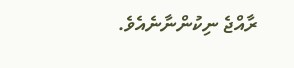ރާއްޖެ ނިކުންނާނެއެވެ.